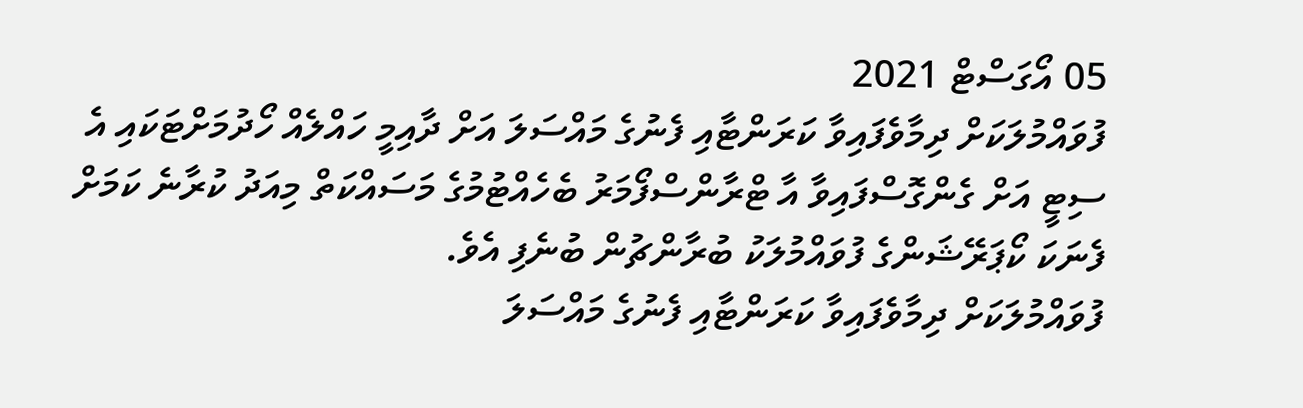05 އޯގަސްޓް 2021
ފުވައްމުލަކަށް ދިމާވެފައިވާ ކަރަންޓާއި ފެނުގެ މައްސަލަ އަށް ދާއިމީ ހައްލެއް ހޯދުމަށްޓަކައި އެ ސިޓީ އަށް ގެންގޮސްފައިވާ އާ ޓްރާންސްފޯމަރު ބެހެއްޓުމުގެ މަސައްކަތް މިއަދު ކުރާނެ ކަމަށް ފެނަކަ ކޯޕަރޭޝަންގެ ފުވައްމުލަކު ބުރާންޗުން ބުނެފި އެވެ.
ފުވައްމުލަކަށް ދިމާވެފައިވާ ކަރަންޓާއި ފެނުގެ މައްސަލަ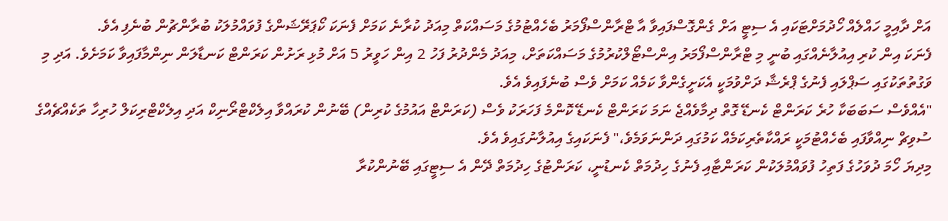އަށް ދާއިމީ ހައްލެއް ހޯދުމަށްޓަކައި އެ ސިޓީ އަށް ގެންގޮސްފައިވާ އާ ޓްރާންސްފޯމަރު ބެހެއްޓުމުގެ މަސައްކަތް މިއަދު ކުރާނެ ކަމަށް ފެނަކަ ކޯޕަރޭޝަންގެ ފުވައްމުލަކު ބުރާންޗުން ބުނެފި އެވެ.
ފެނަކަ އިން ކުރި އިއުލާނެއްގައި ބުނީ މި ޓްރާންސްފޯމަރު އިންސްޓޯލްކުރުމުގެ މަސައްކަތަށް، މިއަދު މެންދުރު ފަހު 2 އިން ހަވީރު 5 އަށް މުޅި ރަށުން ކަރަންޓް ކަނޑާލަން ނިންމާފައިވާ ކަމަށެވެ. އަދި މި ވަގުތުތަކުގައި ސަޕްލައި ފެނުގެ ޕްރެޝާ ދަށްވުމަކީ އެކަށީގެންވާ ކަމެއް ކަމަށް ވެސް ބުނެފައިވެ އެވެ.
"އެއްވެސް ސަބަބަކާ ހުރެ ކަރަންޓް ކެނޑޭ ގޮތް ދިމާވެއްޖެ ނަމަ ކަރަންޓް ކެނޑޭ ކޮންމެ ފަހަރަކު ވެސް (ކަރަންޓް އައުމުގެ ކުރިން) ބޭނުން ކުރައްވާ އިލެކްޓްރޯނިކް އަދި އިލެކްޓްރިކަލް ހުރިހާ ތަކެއްޗެއްގެ ސުވިޗް ނިއްވާފައި ބެހެއްޓުމަކީ ރައްކާތެރިކަމެއް ކަމުގައި ދަންނަވަމެވެ،" ފެނަކައިގެ އިއުލާނުގައިވެ އެވެ.
މިދިޔަ ހޯމަ ދުވަހުގެ ފަތިހު ފުވައްމުލަކުން ކަރަންޓާއި ފެނުގެ ހިދުމަތް ކެނޑުނީ، ކަރަންޓުގެ ހިދުމަތް ދޭން އެ ސިޓީގައި ބޭނުންކުރާ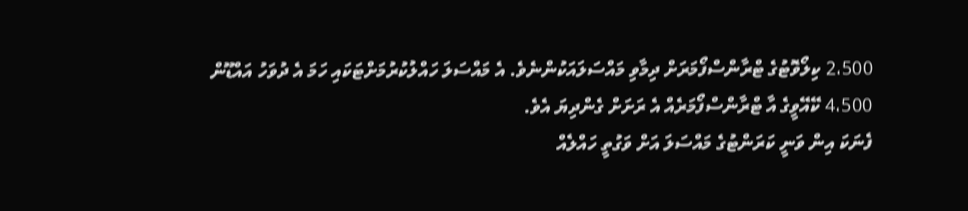2،500 ކިލޯވޮޓުގެ ޓްރާންސްފޯމަރަށް ދިމާވި މައްސަލައަކުންނެވެ. އެ މައްސަލަ ހައްލުކުރުމަށްޓަކައި ހަމަ އެ ދުވަހު އައްޑޫން 4،500 ކޭއޭވީގެ އާ ޓްރާންސްފޯމަރެއް އެ ރަށަށް ގެންދިޔަ އެވެ.
ފެނަކަ އިން ވަނީ ކަރަންޓުގެ މައްސަލަ އަށް ވަގުތީ ހައްލެއް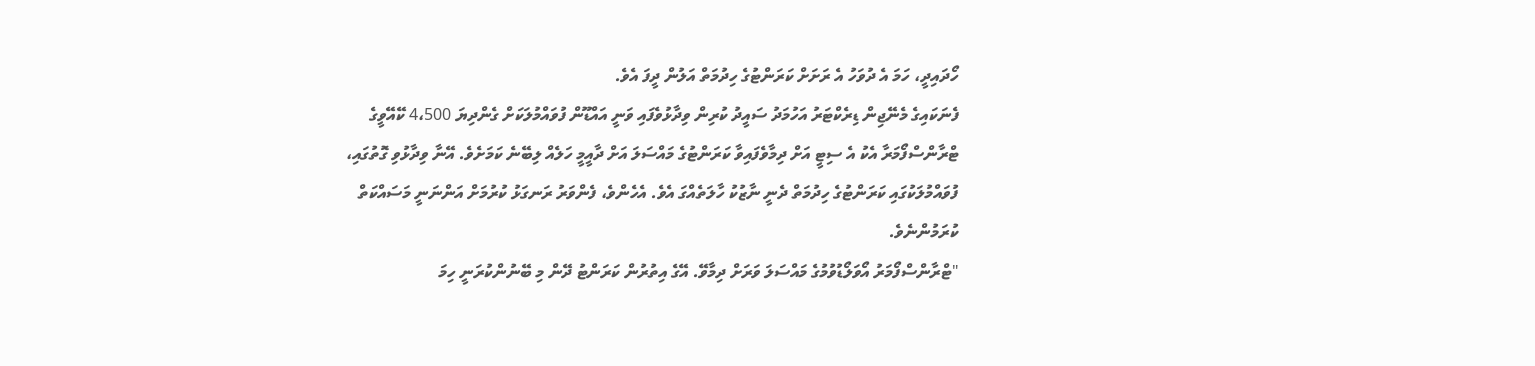ހޯދައިދީ، ހަމަ އެ ދުވަހު އެ ރަށަށް ކަރަންޓުގެ ހިދުމަތް އަލުން ދީފަ އެވެ.
ފެނަކައިގެ މެނޭޖިން ޑިރެކްޓަރު އަހުމަދު ސައީދު ކުރިން ވިދާޅުވެފައި ވަނީ އައްޑޫން ފުވައްމުލަކަށް ގެންދިޔަ 4،500 ކޭއޭވީގެ ޓްރާންސްފޯމަރާ އެކު އެ ސިޓީ އަށް ދިމާވެފައިވާ ކަރަންޓުގެ މައްސަލަ އަށް ދާއީމީ ހަލެއް ލިބޭނެ ކަމަށެވެ. އޭނާ ވިދާޅުވި ގޮތުގައި، ފުވައްމުލަކުގައި ކަރަންޓުގެ ހިދުމަތް ދެނީ ނާޒުކު ހާލަތެއްގަ އެވެ. އެހެންވެ، ފެންވަރު ރަނގަޅު ކުރުމަށް އަންނަނީ މަސައްކަތް ކުރަމުންނެވެ.
"ޓްރާންސްފޯމަރު އޯވަލޯޑުވުމުގެ މައްސަލަ ވަރަށް ދިމާވޭ. އޭގެ އިތުރުން ކަރަންޓު ދޭން މި ބޭނުންކުރަނީ ހިމަ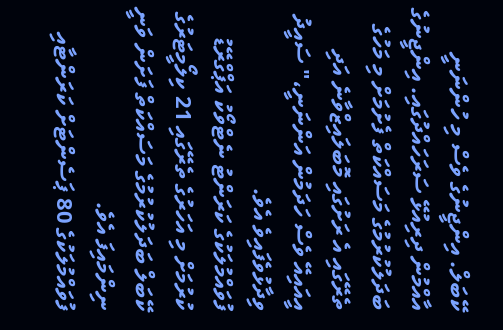ކޭބަލް. އިންޖީނުގެ ވެސް މި ހުންނަނީ އާއްމުން ދިރިއުޅޭ ސަރަހައްދުގައި. އިންޖީނުގެ ބަދަލުކުރުމުގެ މަސައްކަތް ފެށުމަށް މި މަހުގެ ތެރޭގައި އެ ރަށުގައި މޮބަލައިޒްވާނެ އަދި އީއައިއޭ ވެސް ހަދަމުން އަންނަނީ،" ސައީދު ވިދާޅުވެފައިވެ އެވެ.
ފުވައްމުލަކުގެ ކަރަންޓު ނެޓްވޯކު އަޕްގްރޭޑު ކުރުމަށް މި އަހަރުގެ ތެރޭގައި 21 ކިލޯމީޓަރުގެ ކޭބަލް ބަދަލުކުރުމުގެ މަސައްކަތް ފަށަން ވަނީ ނިންމައިފަ އެވެ.
ފުވައްމުލަކުގެ 80 ޕަސެންޓަށް ކަރަންޓާއި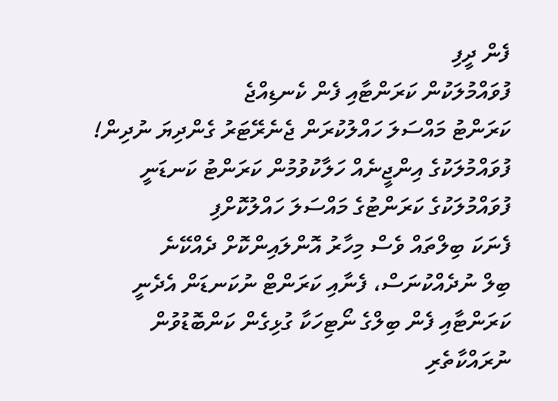ފެން ދީފި
ފުވައްމުލަކުން ކަރަންޓާއި ފެން ކެނޑިއްޖެ
ކަރަންޓު މައްސަލަ ހައްލުކުރަން ޖެނެރޭޓަރު ގެންދިޔަ ނުދިން!
ފުވައްމުލަކުގެ އިންޖީނެއް ހަލާކުވުމުން ކަރަންޓު ކަނޑަނީ
ފުވައްމުލަކުގެ ކަރަންޓުގެ މައްސަލަ ހައްލުކޮށްފި
ފެނަކަ ބިލްތައް ވެސް މިހާރު އޮންލައިންކޮށް ދެއްކޭނެ
ބިލް ނުދެއްކުނަސް، ފެނާއި ކަރަންޓް ނުކަނޑަން އެދެނީ
ކަރަންޓާއި ފެން ބިލްގެ ނޯޓިހަކާ ގުޅިގެން ކަންބޮޑުވުން
ނުރައްކާތެރި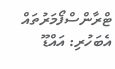ޓްރާންސްފޯމަރުތައް އެބަހުރި: އައްޑޫ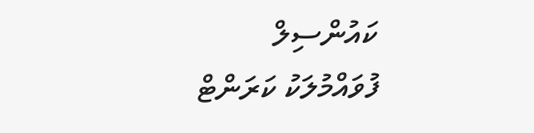ކައުންސިލް
ފުވައްމުލަކު ކަރަންޓް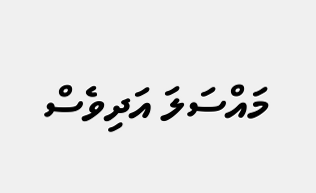މައްސަލަ އަދިވެސް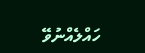ހައްލެއްނުވޭ